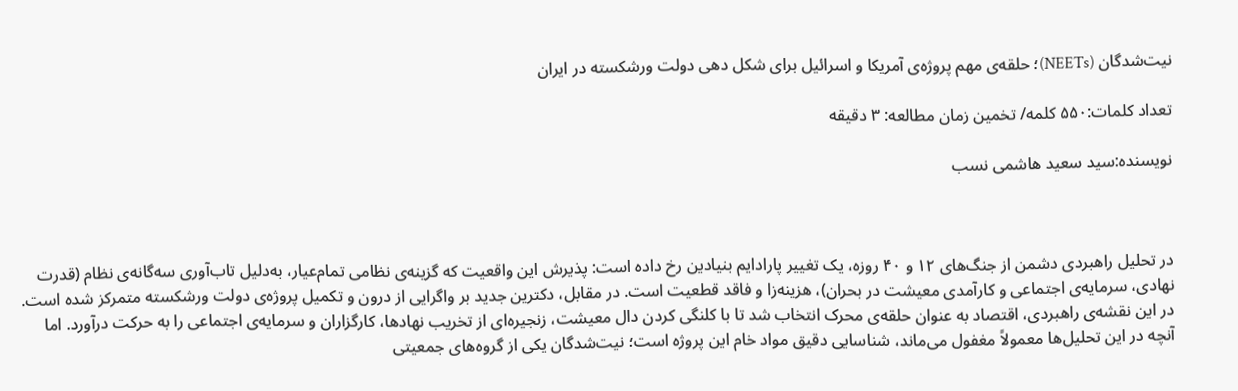نیت‌شدگان (NEETs)؛ حلقه‌ی مهم پروژه‌ی آمریکا و اسرائیل برای شکل دهی دولت ورشکسته در ایران

تعداد کلمات:۵۵۰ کلمه/ تخمین زمان مطالعه: ۳ دقیقه

نویسنده:سید سعید هاشمی نسب



در تحلیل راهبردی دشمن از جنگ‌های ۱۲ و ۴۰ روزه، یک تغییر پارادایم بنیادین رخ داده است: پذیرش این واقعیت که گزینه‌ی نظامی تمام‌عیار، به‌دلیل تاب‌آوری سه‌گانه‌ی نظام (قدرت نهادی، سرمایه‌ی اجتماعی و کارآمدی معیشت در بحران)، هزینه‌زا و فاقد قطعیت است. در مقابل، دکترین جدید بر واگرایی از درون و تکمیل پروژه‌ی دولت ورشکسته متمرکز شده است. در این نقشه‌ی راهبردی، اقتصاد به عنوان حلقه‌ی محرک انتخاب شد تا با کلنگی کردن دال معیشت، زنجیره‌ای از تخریب نهادها، کارگزاران و سرمایه‌ی اجتماعی را به حرکت درآورد. اما آنچه در این تحلیل‌ها معمولاً مغفول می‌ماند، شناسایی دقیق مواد خام این پروژه است؛ نیت‌شدگان یکی از گروه‌های جمعیتی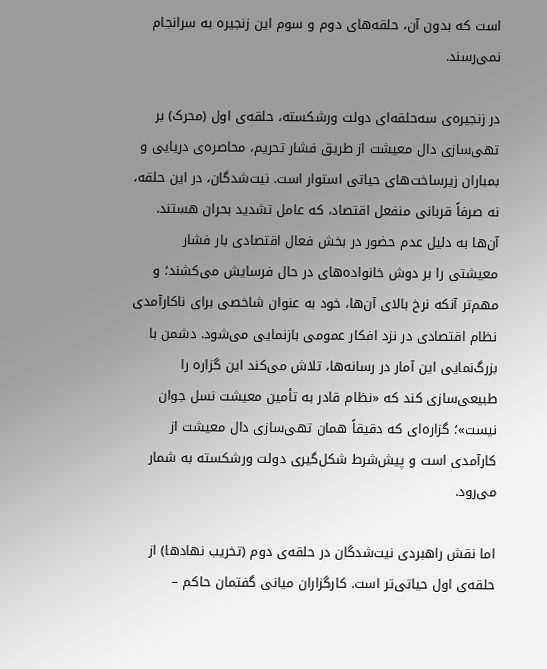است که بدون آن، حلقه‌های دوم و سوم این زنجیره به سرانجام نمی‌رسند.

در زنجیره‌ی سه‌حلقه‌ای دولت ورشکسته، حلقه‌ی اول (محرک) بر تهی‌سازی دال معیشت از طریق فشار تحریم، محاصره‌ی دریایی و بمباران زیرساخت‌های حیاتی استوار است. نیت‌شدگان، در این حلقه، نه صرفاً قربانی منفعل اقتصاد، که عامل تشدید بحران هستند. آن‌ها به دلیل عدم حضور در بخش فعال اقتصادی بار فشار معیشتی را بر دوش خانواده‌های در حال فرسایش می‌کشند؛ و مهم‌تر آنکه نرخ بالای آن‌ها، خود به عنوان شاخصی برای ناکارآمدی نظام اقتصادی در نزد افکار عمومی بازنمایی می‌شود. دشمن با بزرگ‌نمایی این آمار در رسانه‌ها، تلاش می‌کند این گزاره را طبیعی‌سازی کند که «نظام قادر به تأمین معیشت نسل جوان نیست»؛ گزاره‌ای که دقیقاً همان تهی‌سازی دال معیشت از کارآمدی است و پیش‌شرط شکل‌گیری دولت ورشکسته به شمار می‌رود.

اما نقش راهبردی نیت‌شدگان در حلقه‌ی دوم (تخریب نهادها) از حلقه‌ی اول حیاتی‌تر است. کارگزاران میانی گفتمان حاکم –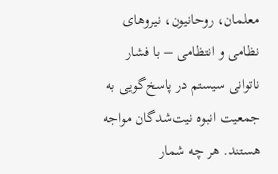معلمان، روحانیون، نیروهای نظامی و انتظامی – با فشار ناتوانی سیستم در پاسخ‌گویی به جمعیت انبوه نیت‌شدگان مواجه هستند. هر چه شمار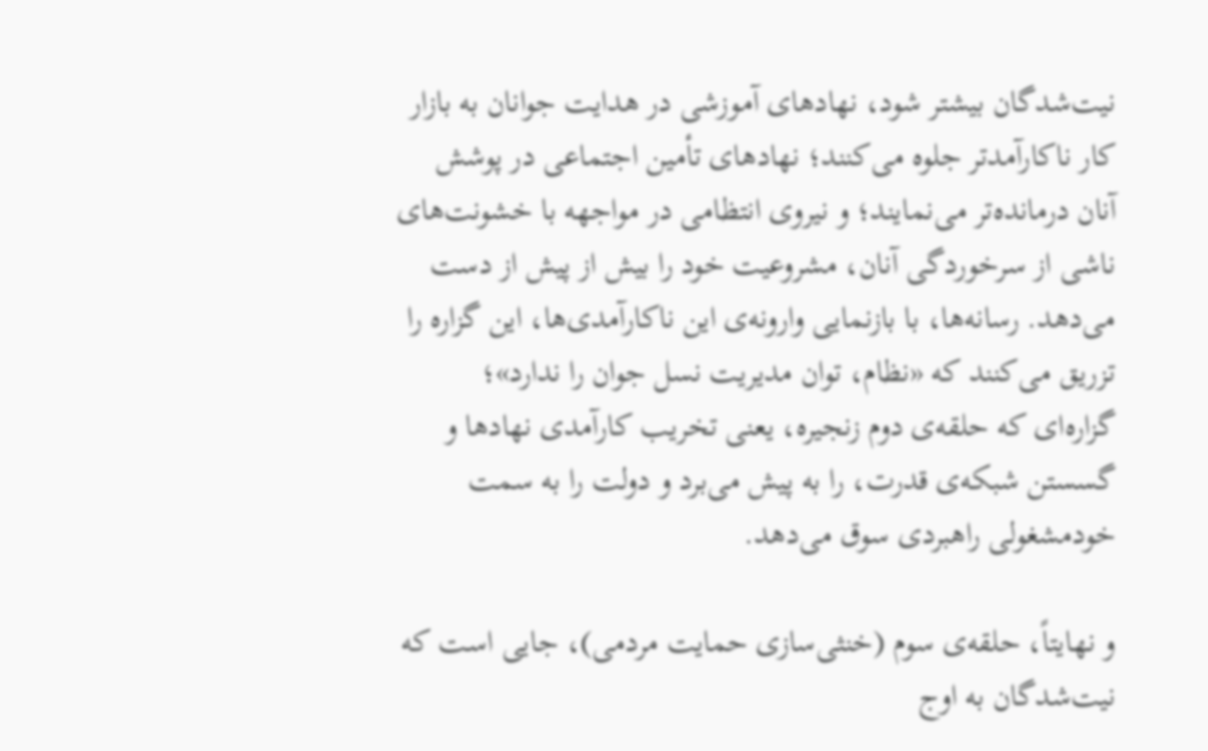نیت‌شدگان بیشتر شود، نهادهای آموزشی در هدایت جوانان به بازار کار ناکارآمدتر جلوه می‌کنند؛ نهادهای تأمین اجتماعی در پوشش آنان درمانده‌تر می‌نمایند؛ و نیروی انتظامی در مواجهه با خشونت‌های ناشی از سرخوردگی آنان، مشروعیت خود را بیش از پیش از دست می‌دهد. رسانه‌ها، با بازنمایی وارونه‌ی این ناکارآمدی‌ها، این گزاره را تزریق می‌کنند که «نظام، توان مدیریت نسل جوان را ندارد»؛ گزاره‌ای که حلقه‌ی دوم زنجیره، یعنی تخریب کارآمدی نهادها و گسستن شبکه‌ی قدرت، را به پیش می‌برد و دولت را به سمت خودمشغولی راهبردی سوق می‌دهد.

و نهایتاً، حلقه‌ی سوم (خنثی‌سازی حمایت مردمی)، جایی است که نیت‌شدگان به اوج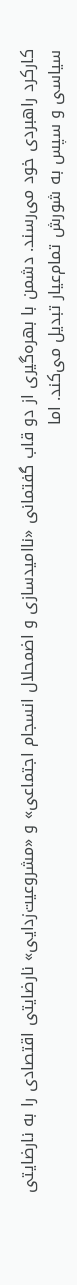کارکرد راهبردی خود می‌رسند. دشمن با بهره‌گیری از دو قاب گفتمانی «ناامیدسازی و اضمحلال انسجام اجتماعی» و «مشروعیت‌زدایی» نارضایتی اقتصادی را به نارضایتی سیاسی و سپس به شورش تمام‌عیار تبدیل می‌کند. اما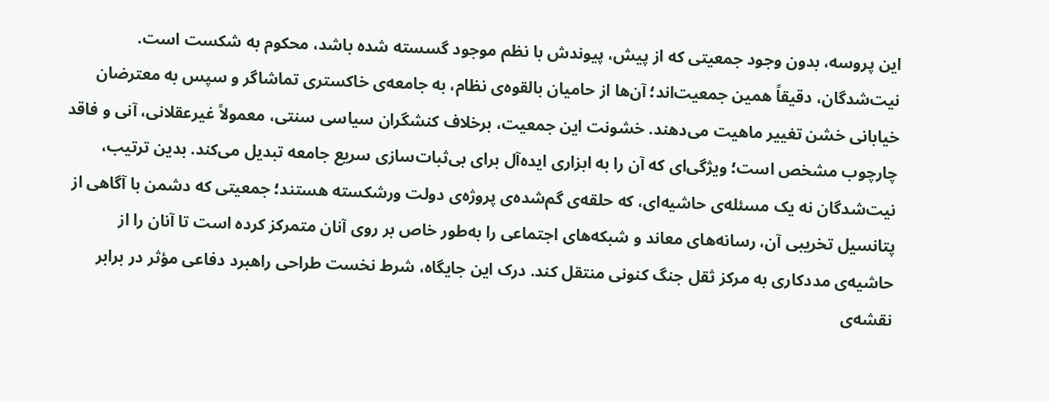این پروسه، بدون وجود جمعیتی که از پیش، پیوندش با نظم موجود گسسته شده باشد، محکوم به شکست است. نیت‌شدگان، دقیقاً همین جمعیت‌اند؛ آن‌ها از حامیان بالقوه‌ی نظام، به جامعه‌ی خاکستری تماشاگر و سپس به معترضان خیابانی خشن تغییر ماهیت می‌دهند. خشونت این جمعیت، برخلاف کنشگران سیاسی سنتی، معمولاً غیرعقلانی، آنی و فاقد چارچوب مشخص است؛ ویژگی‌ای که آن را به ابزاری ایده‌آل برای بی‌ثبات‌سازی سریع جامعه تبدیل می‌کند. بدین ترتیب، نیت‌شدگان نه یک مسئله‌ی حاشیه‌ای، که حلقه‌ی گم‌شده‌ی پروژه‌ی دولت ورشکسته هستند؛ جمعیتی که دشمن با آگاهی از پتانسیل تخریبی آن، رسانه‌های معاند و شبکه‌های اجتماعی را به‌طور خاص بر روی آنان متمرکز کرده است تا آنان را از حاشیه‌ی مددکاری به مرکز ثقل جنگ کنونی منتقل کند. درک این جایگاه، شرط نخست طراحی راهبرد دفاعی مؤثر در برابر نقشه‌ی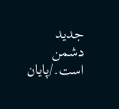جدید دشمن است./پایان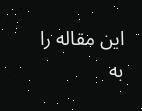این مقاله را به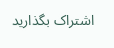اشتراک بگذارید